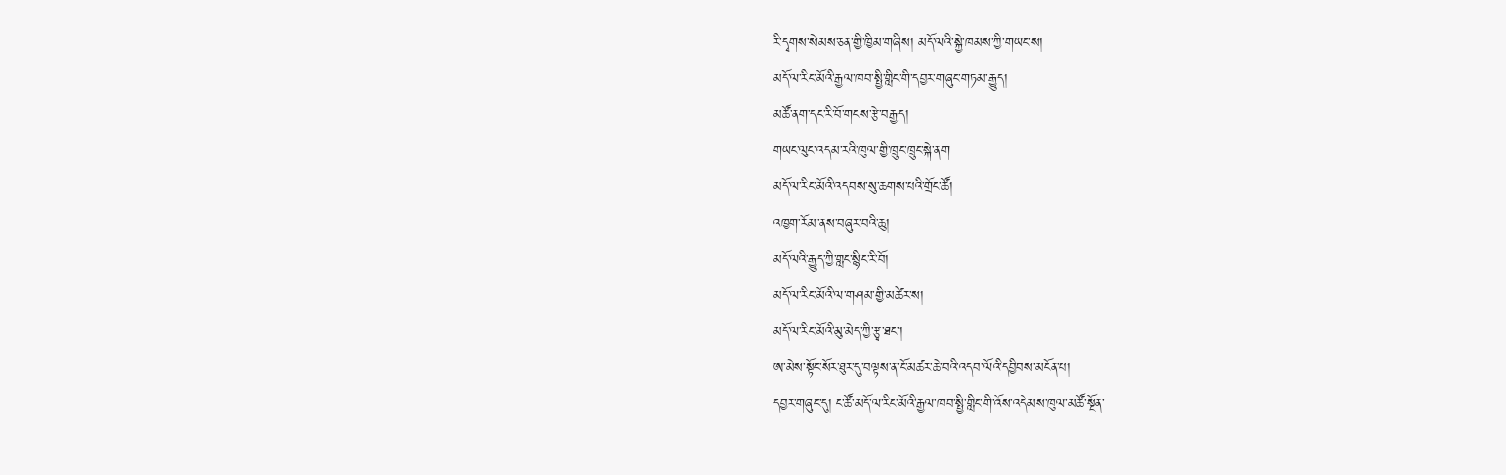རི་དྭགས་སེམས་ཅན་གྱི་ཁྱིམ་གཞིས། མདོ་ལའི་སྐྱེ་ཁམས་ཀྱི་གཡང་ས།
མདོ་ལ་རིང་མོའི་རྒྱལ་ཁབ་སྤྱི་གླིང་གི་དབྱར་གཞུང་གཏམ་རྒྱུད།
མཚོ་ནག་དང་རི་བོ་གངས་རྩེ་བརྒྱད།
གཡང་ལུང་འདམ་རའི་ཁུལ་གྱི་ཁྲུང་ཁྲུང་སྐེ་ནག
མདོ་ལ་རིང་མོའི་འདབས་སུ་ཆགས་པའི་གྲོང་ཚོ།
འཁྱག་རོམ་ནས་བཞུར་བའི་ཆུ།
མདོ་ལའི་རྒྱུད་ཀྱི་གླང་སྙིང་རི་བོ།
མདོ་ལ་རིང་མོའི་ལ་གཤམ་གྱི་མཚེར་ས།
མདོ་ལ་རིང་མོའི་མུ་མེད་ཀྱི་རྩྭ་ཐང་།
ཨ་མེས་སྟོང་སོར་ཐུར་དུ་བལྟས་ན་ངོ་མཚར་ཆེ་བའི་འདབ་ལོའི་དབྱིབས་མངོན་པ།
དབྱར་གཞུང་དུ། ང་ཚོ་མདོ་ལ་རིང་མོའི་རྒྱལ་ཁབ་སྤྱི་གླིང་གི་འོས་འདེམས་ཁུལ་མཚོ་སྔོན་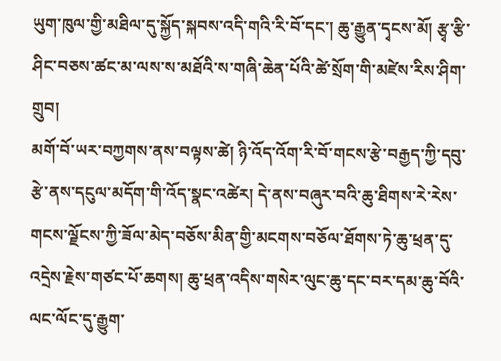ཡུག་ཁུལ་གྱི་མཐིལ་དུ་སྐྱོད་སྐབས་འདི་གའི་རི་བོ་དང་། ཆུ་རྒྱུན་དྭངས་མོ། རྩྭ་རྩི་ཤིང་བཅས་ཚང་མ་ལས་ས་མཐོའི་ས་གཞི་ཆེན་པོའི་ཚེ་སྲོག་གི་མཛེས་རིས་ཤིག་གྲུབ།
མགོ་བོ་ཡར་བཀྱགས་ནས་བལྟས་ཚེ། ཉི་འོད་འོག་རི་བོ་གངས་རྩེ་བརྒྱད་ཀྱི་དབུ་རྩེ་ནས་དངུལ་མདོག་གི་འོད་སྣང་འཚེར། དེ་ནས་བཞུར་བའི་ཆུ་ཐིགས་རེ་རེས་གངས་ལྗོངས་ཀྱི་ཟོལ་མེད་བཅོས་མིན་གྱི་མངགས་བཅོལ་ཐོགས་ཏེ་ཆུ་ཕྲན་དུ་འདྲེས་རྗེས་གཙང་པོ་ཆགས། ཆུ་ཕྲན་འདིས་གསེར་ལུང་ཆུ་དང་བར་དམ་ཆུ་བོའི་ལང་ལོང་དུ་རྒྱུག་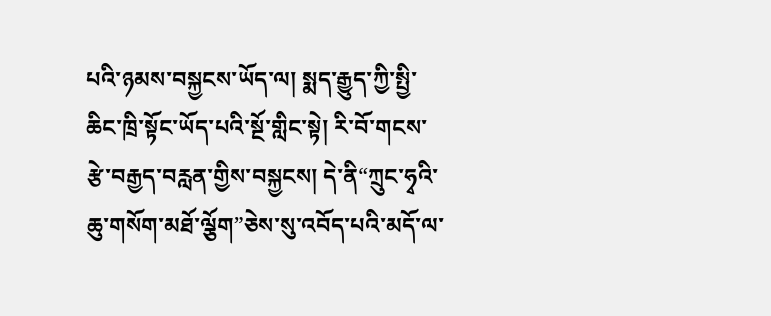པའི་ཉམས་བསྐྱངས་ཡོད་ལ། སྨད་རྒྱུད་ཀྱི་སྤྱི་ཆིང་ཁྲི་སྟོང་ཡོད་པའི་སྔོ་གླིང་སྟེ། རི་བོ་གངས་རྩེ་བརྒྱད་བརླན་གྱིས་བསྐྱངས། དེ་ནི“ཀྲུང་ཧྭའི་ཆུ་གསོག་མཐོ་ལྕོག”ཅེས་སུ་འབོད་པའི་མདོ་ལ་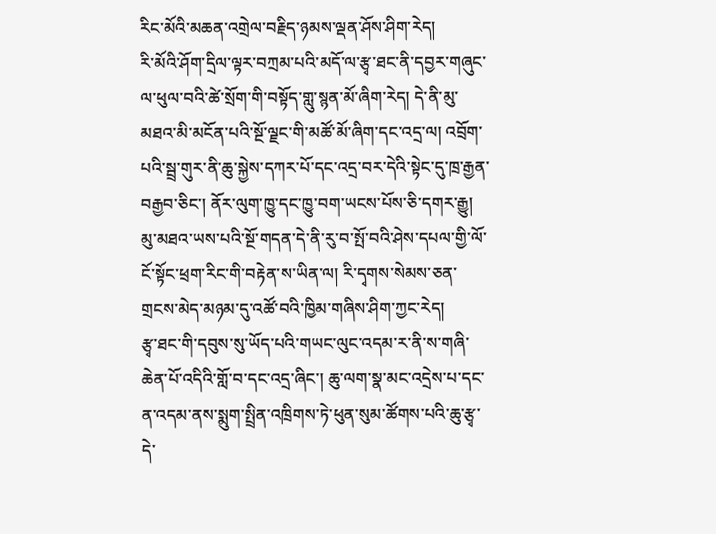རིང་མོའི་མཆན་འགྲེལ་བརྗིད་ཉམས་ལྡན་ཤོས་ཤིག་རེད།
རི་མོའི་ཤོག་དྲིལ་ལྟར་བཀྲམ་པའི་མདོ་ལ་རྩྭ་ཐང་ནི་དབྱར་གཞུང་ལ་ཕུལ་བའི་ཚེ་སྲོག་གི་བསྟོད་གླུ་སྙན་མོ་ཞིག་རེད། དེ་ནི་མུ་མཐའ་མི་མངོན་པའི་སྔོ་ལྗང་གི་མཚོ་མོ་ཞིག་དང་འདྲ་ལ། འབྲོག་པའི་སྦྲ་གུར་ནི་ཆུ་སྐྱེས་དཀར་པོ་དང་འདྲ་བར་དེའི་སྟེང་དུ་ཁྲ་རྒྱན་བརྒྱབ་ཅིང་། ནོར་ལུག་ཁྱུ་དང་ཁྱུ་བག་ཡངས་པོས་ཅི་དགར་རྒྱུ། མུ་མཐའ་ཡས་པའི་སྔོ་གདན་དེ་ནི་རུ་བ་སྤོ་བའི་ཤེས་དཔལ་གྱི་ལོ་ངོ་སྟོང་ཕྲག་རིང་གི་བརྟེན་ས་ཡིན་ལ། རི་དྭགས་སེམས་ཅན་གྲངས་མེད་མཉམ་དུ་འཚོ་བའི་ཁྱིམ་གཞིས་ཤིག་ཀྱང་རེད།
རྩྭ་ཐང་གི་དབུས་སུ་ཡོད་པའི་གཡང་ལུང་འདམ་ར་ནི་ས་གཞི་ཆེན་པོ་འདིའི་གློ་བ་དང་འདྲ་ཞིང་། ཆུ་ལག་སྣ་མང་འདྲེས་པ་དང་ན་འདམ་ནས་སྨུག་སྤྲིན་འཁྲིགས་ཏེ་ཕུན་སུམ་ཚོགས་པའི་ཆུ་རྩྭ་དེ་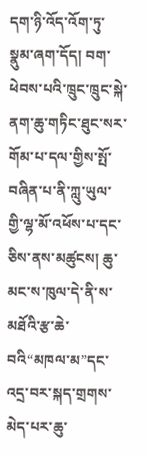དག་ཉི་འོད་འོག་ཏུ་སྣུམ་ཞག་དོད། བག་ཕེབས་པའི་ཁྲུང་ཁྲུང་སྐེ་ནག་ཆུ་གཏིང་ཐུང་སར་གོམ་པ་དལ་གྱིས་སྤོ་བཞིན་པ་ནི་ཀླུ་ཡུལ་གྱི་ལྷ་མོ་འཕོས་པ་དང་ཅིས་ནས་མཚུངས། ཆུ་མང་ས་ཁུལ་དེ་ནི་ས་མཐོའི་རྩ་ཆེ་བའི“མཁལ་མ”དང་འདྲ་བར་སྐད་གྲགས་མེད་པར་ཆུ་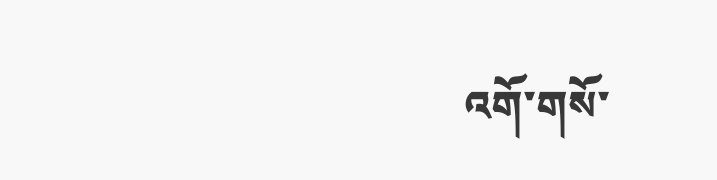འགོ་གསོ་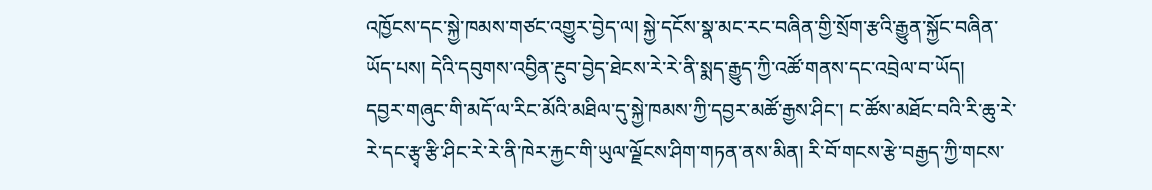འཁྱོངས་དང་སྐྱེ་ཁམས་གཙང་འགྱུར་བྱེད་ལ། སྐྱེ་དངོས་སྣ་མང་རང་བཞིན་གྱི་སྲོག་རྩའི་རྒྱུན་སྐྱོང་བཞིན་ཡོད་པས། དེའི་དབུགས་འབྱིན་རྔུབ་བྱེད་ཐེངས་རེ་རེ་ནི་སྨད་རྒྱུད་ཀྱི་འཚོ་གནས་དང་འབྲེལ་བ་ཡོད།
དབྱར་གཞུང་གི་མདོ་ལ་རིང་མོའི་མཐིལ་དུ་སྐྱེ་ཁམས་ཀྱི་དབྱར་མཚོ་རྒྱས་ཤིང་། ང་ཚོས་མཐོང་བའི་རི་ཆུ་རེ་རེ་དང་རྩྭ་རྩི་ཤིང་རེ་རེ་ནི་ཁེར་རྐྱང་གི་ཡུལ་ལྗོངས་ཤིག་གཏན་ནས་མིན། རི་བོ་གངས་རྩེ་བརྒྱད་ཀྱི་གངས་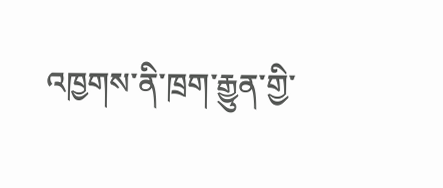འཁྱགས་ནི་ཁྲག་རྒྱུན་གྱི་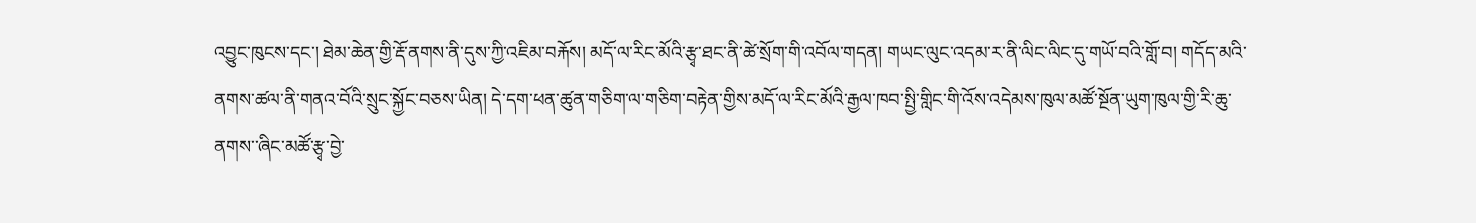འབྱུང་ཁུངས་དང་། ཐེམ་ཆེན་གྱི་རྡོ་ནགས་ནི་དུས་ཀྱི་འཇིམ་བརྐོས། མདོ་ལ་རིང་མོའི་རྩྭ་ཐང་ནི་ཚེ་སྲོག་གི་འབོལ་གདན། གཡང་ལུང་འདམ་ར་ནི་ལིང་ལིང་དུ་གཡོ་བའི་གློ་བ། གདོད་མའི་ནགས་ཚལ་ནི་གནའ་བོའི་སྲུང་སྐྱོང་བཅས་ཡིན། དེ་དག་ཕན་ཚུན་གཅིག་ལ་གཅིག་བརྟེན་གྱིས་མདོ་ལ་རིང་མོའི་རྒྱལ་ཁབ་སྤྱི་གླིང་གི་འོས་འདེམས་ཁུལ་མཚོ་སྔོན་ཡུག་ཁུལ་གྱི་རི་ཆུ་ནགས་་ཞིང་མཚོ་རྩྭ་བྱེ་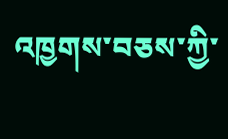འཁྱགས་བཅས་ཀྱི་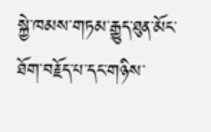སྐྱེ་ཁམས་གཏམ་རྒྱུད་ཐུན་མོང་ཐོག་བརྗོད་པ་དང་གཉིས་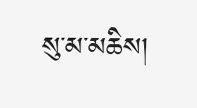སུ་མ་མཆིས།